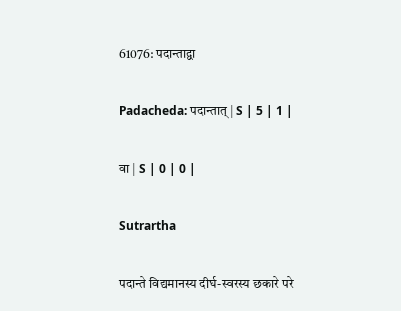61076: पदान्ताद्वा

Padacheda: पदान्तात् | S | 5 | 1 |

वा | S | 0 | 0 |

Sutrartha

पदान्ते विद्यमानस्य दीर्घ-स्वरस्य छकारे परे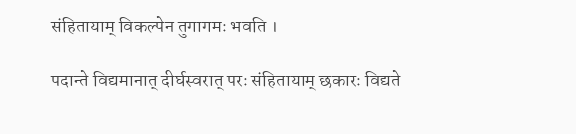संहितायाम् विकल्पेन तुगागमः भवति ।

पदान्ते विद्यमानात् दीर्घस्वरात् परः संहितायाम् छकारः विद्यते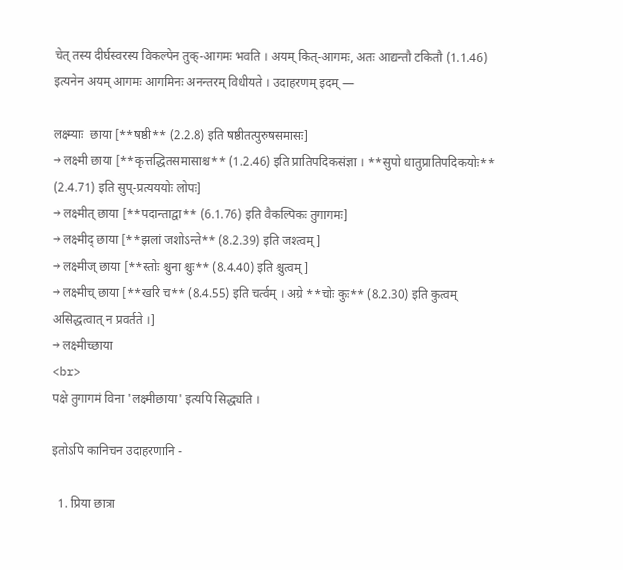चेत् तस्य दीर्घस्वरस्य विकल्पेन तुक्-आगमः भवति । अयम् कित्-आगमः, अतः आद्यन्तौ टकितौ (1.1.46) इत्यनेन अयम् आगमः आगमिनः अनन्तरम् विधीयते । उदाहरणम् इदम् —

लक्ष्म्याः  छाया [**षष्ठी** (2.2.8) इति षष्ठीतत्पुरुषसमासः]
→ लक्ष्मी छाया [**कृत्तद्धितसमासाश्च** (1.2.46) इति प्रातिपदिकसंज्ञा । **सुपो धातुप्रातिपदिकयोः** (2.4.71) इति सुप्-प्रत्यययोः लोपः]
→ लक्ष्मीत् छाया [**पदान्ताद्वा** (6.1.76) इति वैकल्पिकः तुगागमः]
→ लक्ष्मीद् छाया [**झलां जशोऽन्ते** (8.2.39) इति जश्त्वम्]
→ लक्ष्मीज् छाया [**स्तोः श्चुना श्चुः** (8.4.40) इति श्चुत्वम् ]
→ लक्ष्मीच् छाया [**खरि च** (8.4.55) इति चर्त्वम् । अग्रे **चोः कुः** (8.2.30) इति कुत्वम् असिद्धत्वात् न प्रवर्तते ।]
→ लक्ष्मीच्छाया
<br>
पक्षे तुगागमं विना 'लक्ष्मीछाया' इत्यपि सिद्ध्यति ।

इतोऽपि कानिचन उदाहरणानि -

  1. प्रिया छात्रा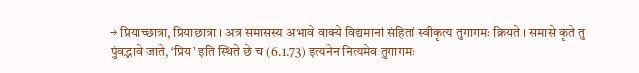→ प्रियाच्छात्रा, प्रियाछात्रा । अत्र समासस्य अभावे वाक्ये विद्यमानां संहितां स्वीकृत्य तुगागमः क्रियते । समासे कृते तु पुंवद्भावे जाते, ‘प्रिय’ इति स्थिते छे च (6.1.73) इत्यनेन नित्यमेव तुगागमः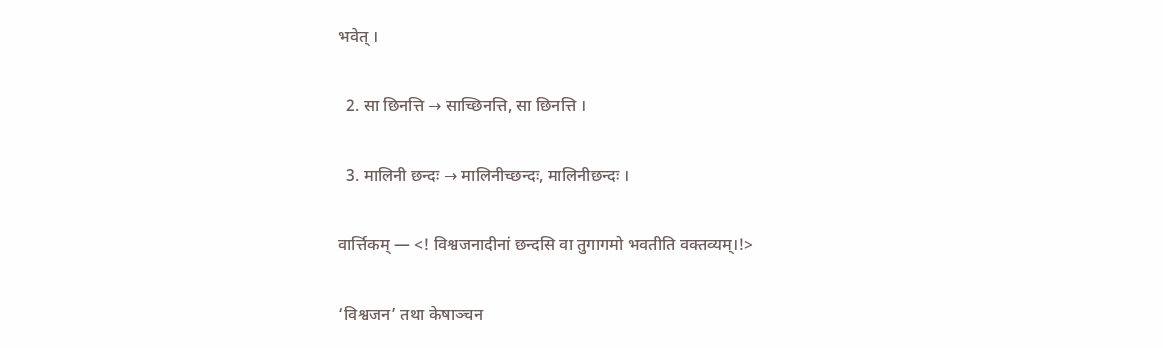भवेत् ।

  2. सा छिनत्ति → साच्छिनत्ति, सा छिनत्ति ।

  3. मालिनी छन्दः → मालिनीच्छन्दः, मालिनीछन्दः ।

वार्त्तिकम् — <! विश्वजनादीनां छन्दसि वा तुगागमो भवतीति वक्तव्यम्।!>

‘विश्वजन’ तथा केषाञ्चन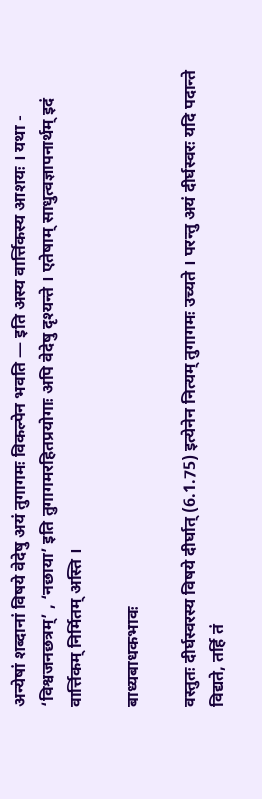अन्येषां शब्दानां विषये वेदेषु अयं तुगागमः विकल्पेन भवति — इति अस्य वार्त्तिकस्य आशयः । यथा - ‘विश्वजनछत्रम्’ , ‘नछाया’ इति तुगागमरहितप्रयोगाः अपि वेदेषु दृश्यन्ते । एतेषाम् साधुत्वज्ञापनार्थम् इदं वार्त्तिकम् निर्मितम् अस्ति ।

बाध्यबाधकभावः

वस्तुतः दीर्घस्वरस्य विषये दीर्घात् (6.1.75) इत्येनेन नित्यम् तुगागमः उच्यते । परन्तु अयं दीर्घस्वरः यदि पदान्ते विद्यते, तर्हि तं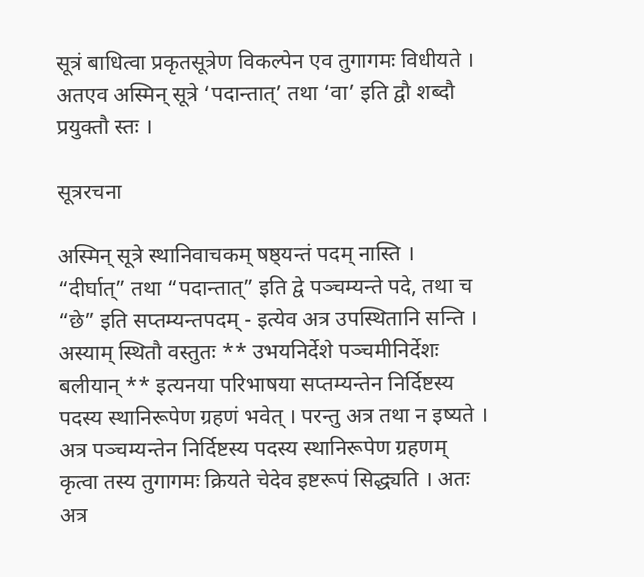सूत्रं बाधित्वा प्रकृतसूत्रेण विकल्पेन एव तुगागमः विधीयते । अतएव अस्मिन् सूत्रे ‘पदान्तात्’ तथा ‘वा’ इति द्वौ शब्दौ प्रयुक्तौ स्तः ।

सूत्ररचना

अस्मिन् सूत्रे स्थानिवाचकम् षष्ठ्यन्तं पदम् नास्ति । “दीर्घात्” तथा “पदान्तात्” इति द्वे पञ्चम्यन्ते पदे, तथा च “छे” इति सप्तम्यन्तपदम् - इत्येव अत्र उपस्थितानि सन्ति । अस्याम् स्थितौ वस्तुतः ** उभयनिर्देशे पञ्चमीनिर्देशः बलीयान् ** इत्यनया परिभाषया सप्तम्यन्तेन निर्दिष्टस्य पदस्य स्थानिरूपेण ग्रहणं भवेत् । परन्तु अत्र तथा न इष्यते । अत्र पञ्चम्यन्तेन निर्दिष्टस्य पदस्य स्थानिरूपेण ग्रहणम् कृत्वा तस्य तुगागमः क्रियते चेदेव इष्टरूपं सिद्ध्यति । अतः अत्र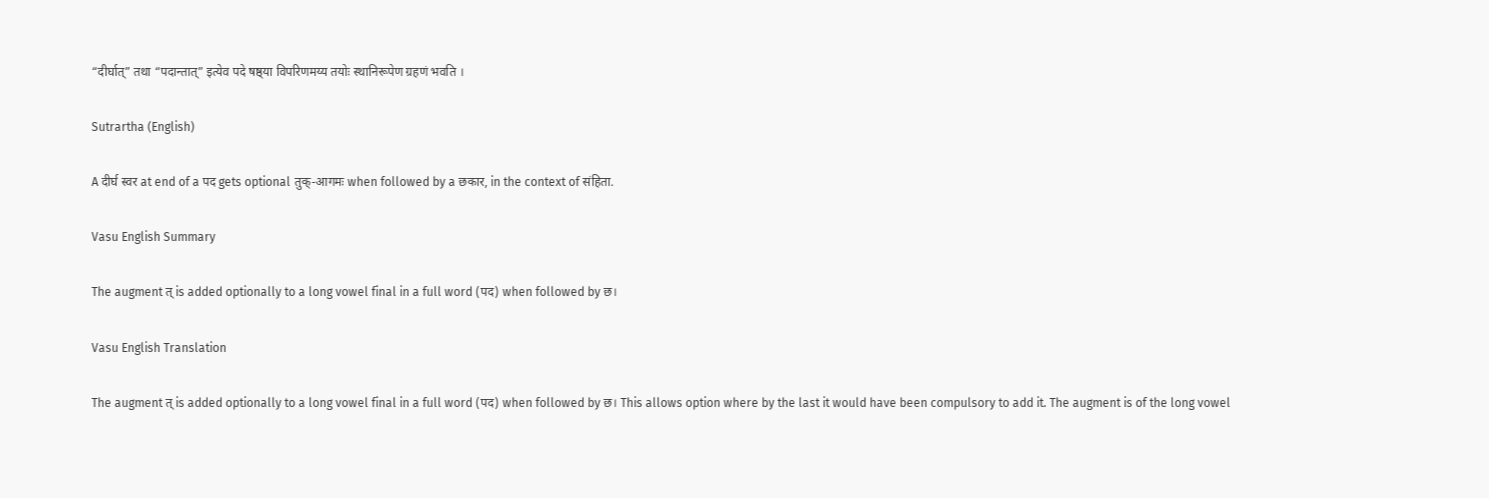“दीर्घात्” तथा “पदान्तात्” इत्येव पदे षष्ठ्या विपरिणमय्य तयोः स्थानिरूपेण ग्रहणं भवति ।

Sutrartha (English)

A दीर्घ स्वर at end of a पद gets optional तुक्-आगमः when followed by a छकार, in the context of संहिता.

Vasu English Summary

The augment त् is added optionally to a long vowel final in a full word (पद) when followed by छ।

Vasu English Translation

The augment त् is added optionally to a long vowel final in a full word (पद) when followed by छ। This allows option where by the last it would have been compulsory to add it. The augment is of the long vowel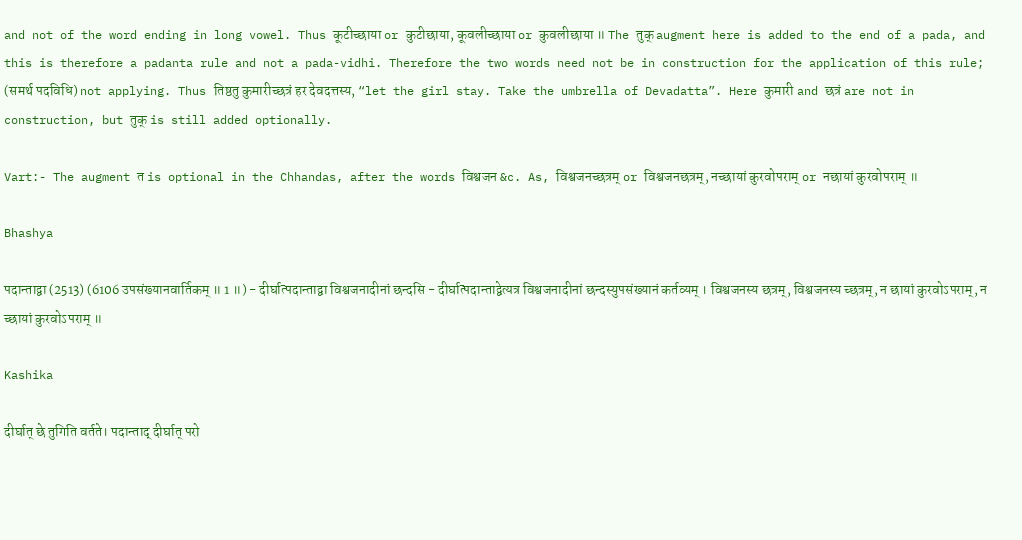and not of the word ending in long vowel. Thus कूटीच्छाया or कुटीछाया, कूवलीच्छाया or कुवलीछाया ॥ The तुक् augment here is added to the end of a pada, and this is therefore a padanta rule and not a pada-vidhi. Therefore the two words need not be in construction for the application of this rule; (समर्थ पदविधि) not applying. Thus तिष्ठतु कुमारीच्छत्रं हर देवदत्तस्य, “let the girl stay. Take the umbrella of Devadatta”. Here कुमारी and छत्रं are not in construction, but तुक् is still added optionally.

Vart:- The augment त is optional in the Chhandas, after the words विश्वजन &c. As, विश्वजनच्छत्रम् or विश्वजनछत्रम्, नच्छायां कुरवोपराम् or नछायां कुरवोपराम् ॥

Bhashya

पदान्ताद्वा (2513) (6106 उपसंख्यानवार्तिकम् ॥ 1 ॥) - दीर्घात्पदान्ताद्वा विश्वजनादीनां छन्दसि - दीर्घात्पदान्ताद्वेत्यत्र विश्वजनादीनां छन्दस्युपसंख्यानं कर्तव्यम् । विश्वजनस्य छत्रम्, विश्वजनस्य च्छत्रम्, न छायां कुरवोऽपराम्, न च्छायां कुरवोऽपराम् ॥

Kashika

दीर्घात् छे तुगिति वर्तते। पदान्ताद् दीर्घात् परो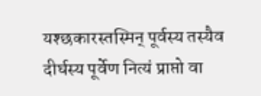यश्छकारस्तस्मिन् पूर्वस्य तस्यैव दीर्घस्य पूर्वेण नित्यं प्राप्तो वा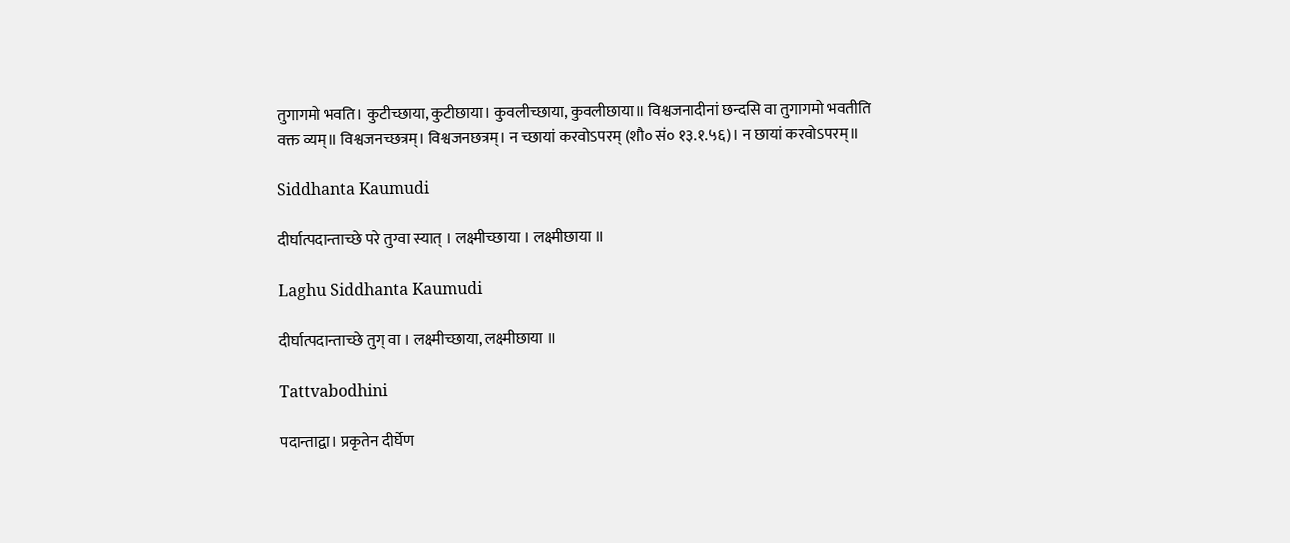तुगागमो भवति। कुटीच्छाया, कुटीछाया। कुवलीच्छाया, कुवलीछाया॥ विश्वजनादीनां छन्दसि वा तुगागमो भवतीति वक्त व्यम्॥ विश्वजनच्छत्रम्। विश्वजनछत्रम्। न च्छायां करवोऽपरम् (शौ० सं० १३.१.५६)। न छायां करवोऽपरम्॥

Siddhanta Kaumudi

दीर्घात्पदान्ताच्छे परे तुग्वा स्यात् । लक्ष्मीच्छाया । लक्ष्मीछाया ॥

Laghu Siddhanta Kaumudi

दीर्घात्पदान्ताच्छे तुग् वा । लक्ष्मीच्छाया, लक्ष्मीछाया ॥

Tattvabodhini

पदान्ताद्वा। प्रकृतेन दीर्घेण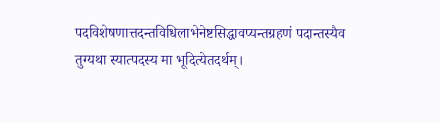पदविशेषणात्तदन्तविधिलाभेनेष्टसिद्धावप्यन्तग्रहणं पदान्तस्यैव तुग्यथा स्यात्पदस्य मा भूदित्येतदर्थम्।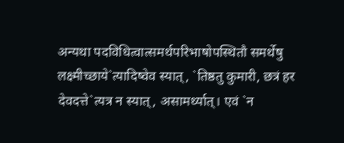अन्यथा पदविधित्वात्समर्थपरिभाषोपस्थितौ समर्थेषु लक्ष्मीच्छाये`त्यादिष्वेव स्यात्, `तिष्ठतु कुमारी, छत्रं हर देवदत्ते`त्यत्र न स्यात्, असामर्थ्यात्। एवं `न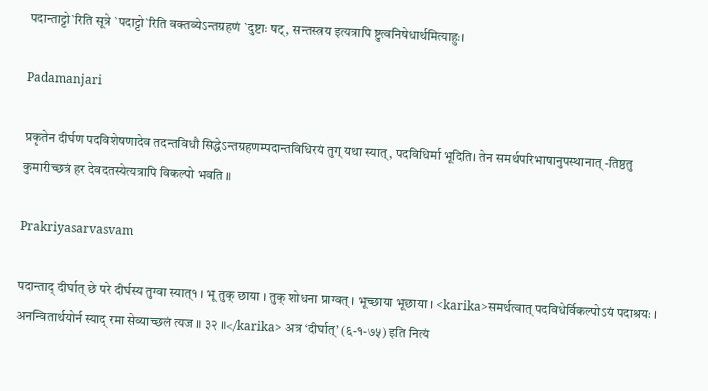पदान्ताट्टो`रिति सूत्रे `पदाट्टो`रिति वक्तव्येऽन्तग्रहणं `दुष्टाः षट्, सन्तस्त्रय इत्यत्रापि ष्टुत्वनिषेधार्थमित्याहुः।

Padamanjari

प्रकृतेन दीर्घण पदविशेषणादेव तदन्तविधौ सिद्धेऽन्तग्रहणम्पदान्तविधिरयं तुग् यथा स्यात्, पदविधिर्मा भूदिति। तेन समर्थपरिभाषानुपस्थानात् -तिष्ठतु कुमारीच्छत्रं हर देवदतस्येत्यत्रापि विकल्पो भवति ॥

Prakriyasarvasvam

पदान्ताद् दीर्घात् छे परे दीर्घस्य तुग्वा स्यात्१ । भू तुक् छाया । तुक् शोधना प्राग्वत् । भूच्छाया भूछाया । <karika>समर्थत्वात् पदविधेर्विकल्पोऽयं पदाश्रयः । अनन्वितार्थयोर्न स्याद् रमा सेव्याच्छलं त्यज ॥ ३२ ॥</karika> अत्र ‘दीर्घात्’ (६-१-७५) इति नित्यं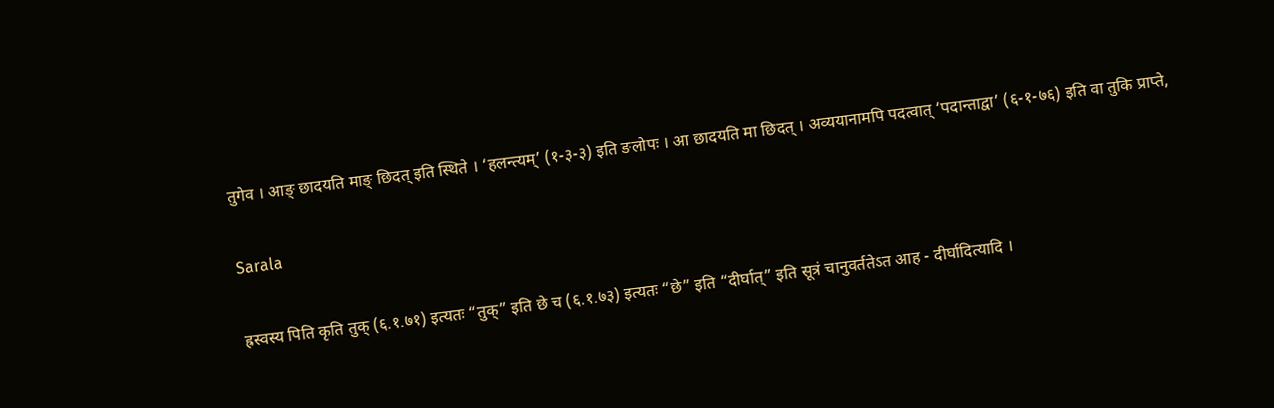तुगेव । आङ् छादयति माङ् छिदत् इति स्थिते । ‘हलन्त्यम्’ (१-३-३) इति ङलोपः । आ छादयति मा छिदत् । अव्ययानामपि पदत्वात् ‘पदान्ताद्वा’ (६-१-७६) इति वा तुकि प्राप्ते,

Sarala

ह्रस्वस्य पिति कृति तुक् (६.१.७१) इत्यतः “तुक्” इति छे च (६.१.७३) इत्यतः “छे” इति “दीर्घात्” इति सूत्रं चानुवर्ततेऽत आह - दीर्घादित्यादि ।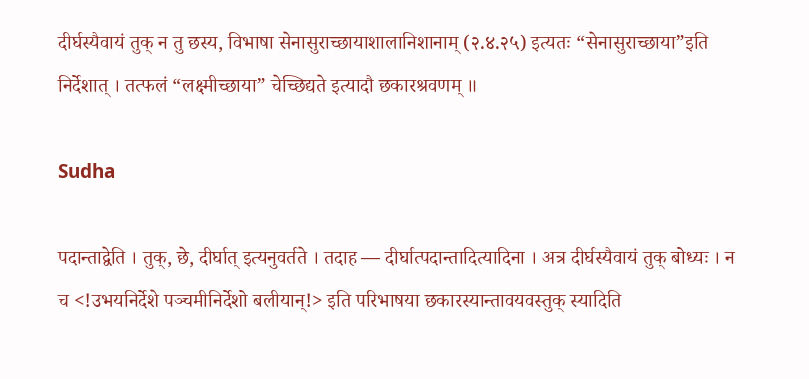दीर्घस्यैवायं तुक् न तु छस्य, विभाषा सेनासुराच्छायाशालानिशानाम् (२.४.२५) इत्यतः “सेनासुराच्छाया”इति निर्देशात् । तत्फलं “लक्ष्मीच्छाया” चेच्छिद्यते इत्यादौ छकारश्रवणम् ॥

Sudha

पदान्ताद्वेति । तुक्, छे, दीर्घात् इत्यनुवर्तते । तदाह — दीर्घात्पदान्तादित्यादिना । अत्र दीर्घस्यैवायं तुक् बोध्यः । न च <!उभयनिर्देशे पञ्चमीनिर्देशो बलीयान्!> इति परिभाषया छकारस्यान्तावयवस्तुक् स्यादिति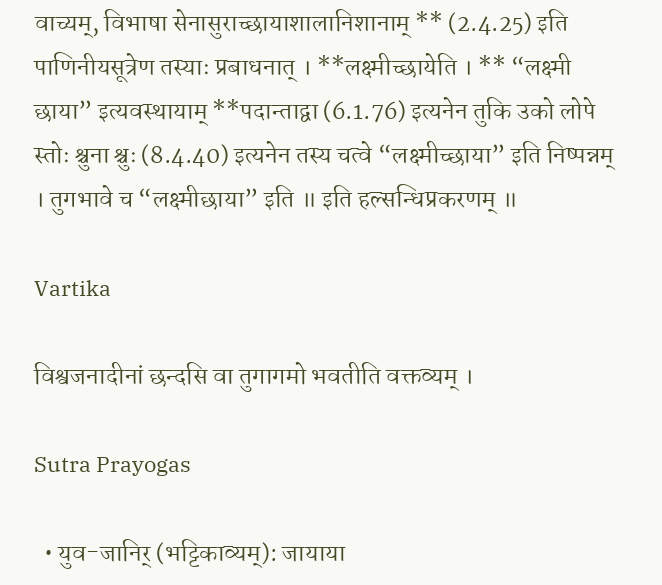वाच्यम्, विभाषा सेनासुराच्छायाशालानिशानाम् ** (2.4.25) इति पाणिनीयसूत्रेण तस्याः प्रबाधनात् । **लक्ष्मीच्छायेति । ** “लक्ष्मी छाया” इत्यवस्थायाम् **पदान्ताद्वा (6.1.76) इत्यनेन तुकि उको लोपे स्तोः श्चुना श्चुः (8.4.40) इत्यनेन तस्य चत्वे “लक्ष्मीच्छाया” इति निष्पन्नम् । तुगभावे च “लक्ष्मीछाया” इति ॥ इति हल्सन्धिप्रकरणम् ॥

Vartika

विश्वजनादीनां छन्दसि वा तुगागमो भवतीति वक्तव्यम् ।

Sutra Prayogas

  • युव-जानिर् (भट्टिकाव्यम्): जायाया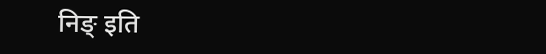निङ् इति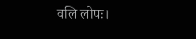वलि लोपः।